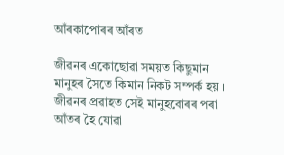আঁৰকাপোৰৰ আঁৰত

জীৱনৰ একোছোৱা সময়ত কিছুমান মানুহৰ সৈতে কিমান নিকট সম্পৰ্ক হয় । জীৱনৰ প্ৰৱাহত সেই মানুহবোৰৰ পৰা আঁতৰ হৈ যোৱা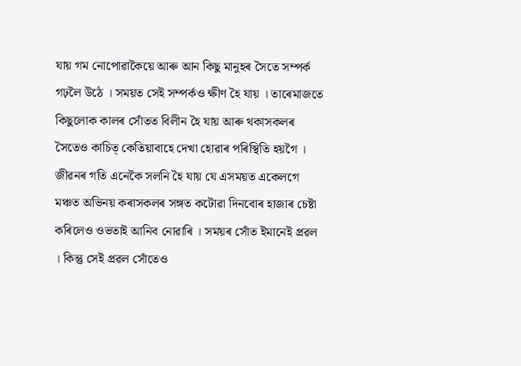যায় গম নোপোৱাকৈয়ে আৰু আন কিছু মানুহৰ সৈতে সম্পৰ্ক গঢ়লৈ উঠে । সময়ত সেই সম্পৰ্কও ক্ষীণ হৈ যায় । তাৰেমাজতে কিছুলোক কালৰ সোঁতত বিলীন হৈ যায় আৰু থকাসকলৰ সৈতেও কাচিত্ কেতিয়াবাহে দেখা হোৱাৰ পৰিস্থিতি হয়গৈ । জীৱনৰ গতি এনেকৈ সলনি হৈ যায় যে এসময়ত একেলগে মঞ্চত অভিনয় কৰাসকলৰ সঙ্গত কটোৱা দিনবোৰ হাজাৰ চেষ্টা কৰিলেও ওভতাই আনিব নোৱাৰি । সময়ৰ সোঁত ইমানেই প্ৰৱল । কিন্তু সেই প্ৰৱল সোঁতেও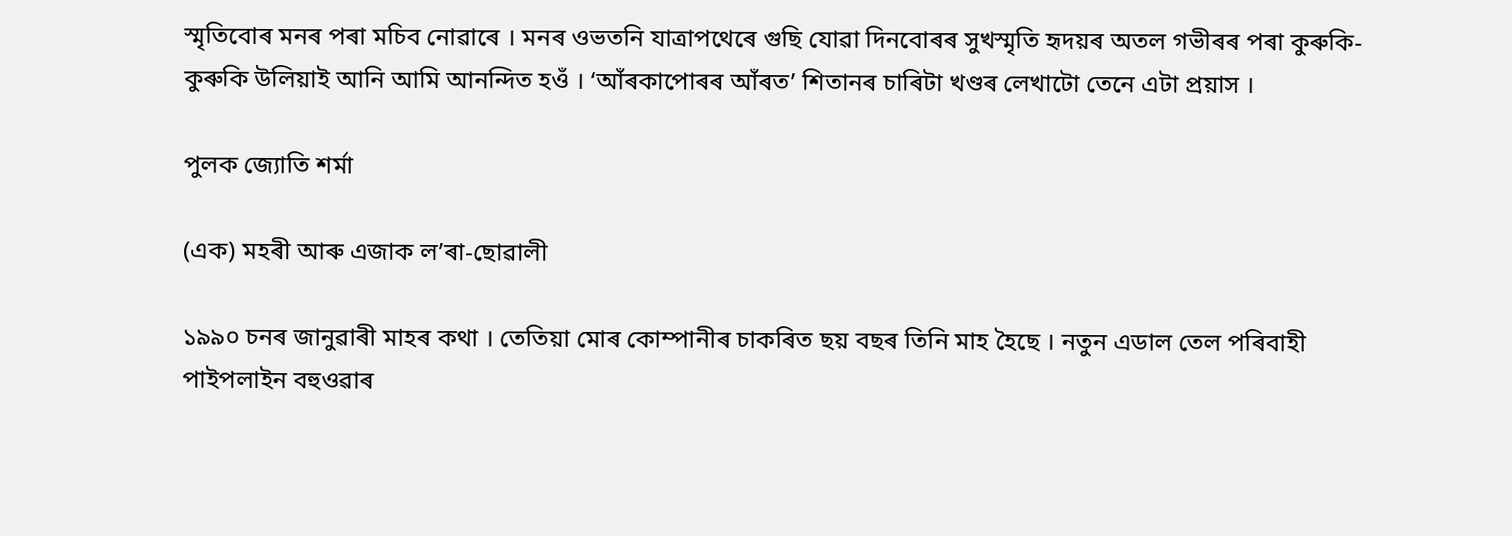স্মৃতিবোৰ মনৰ পৰা মচিব নোৱাৰে । মনৰ ওভতনি যাত্ৰাপথেৰে গুছি যোৱা দিনবোৰৰ সুখস্মৃতি হৃদয়ৰ অতল গভীৰৰ পৰা কুৰুকি-কুৰুকি উলিয়াই আনি আমি আনন্দিত হওঁ । ‘আঁৰকাপোৰৰ আঁৰত’ শিতানৰ চাৰিটা খণ্ডৰ লেখাটো তেনে এটা প্ৰয়াস ।

পুলক জ্যোতি শৰ্মা

(এক) মহৰী আৰু এজাক ল’ৰা-ছোৱালী

১৯৯০ চনৰ জানুৱাৰী মাহৰ কথা । তেতিয়া মোৰ কোম্পানীৰ চাকৰিত ছয় বছৰ তিনি মাহ হৈছে । নতুন এডাল তেল পৰিবাহী পাইপলাইন বহুওৱাৰ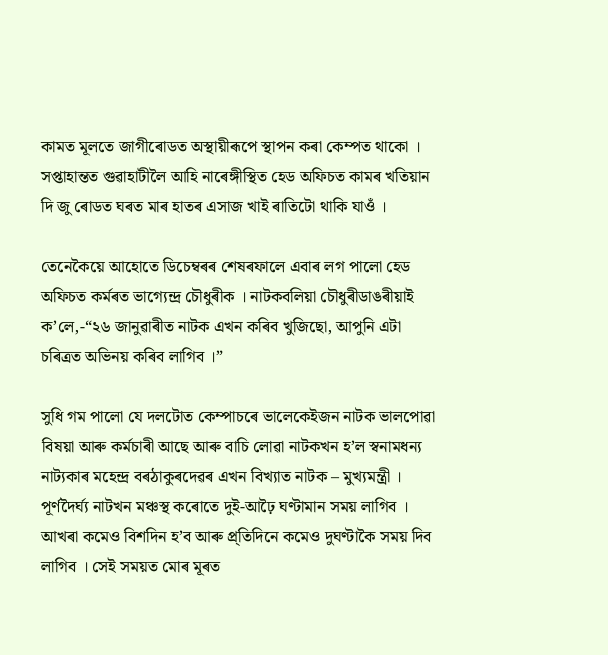কামত মূলতে জাগীৰোডত অস্থায়ীৰূপে স্থাপন কৰা কেম্পত থাকো । সপ্তাহান্তত গুৱাহাটীলৈ আহি নাৰেঙ্গীস্থিত হেড অফিচত কামৰ খতিয়ান দি জু ৰোডত ঘৰত মাৰ হাতৰ এসাজ খাই ৰাতিটো থাকি যাওঁ ।

তেনেকৈয়ে আহোতে ডিচেম্বৰৰ শেষৰফালে এবাৰ লগ পালো হেড অফিচত কৰ্মৰত ভাগ্যেন্দ্ৰ চৌধুৰীক । নাটকবলিয়া চৌধুৰীডাঙৰীয়াই ক’লে,-“২৬ জানুৱাৰীত নাটক এখন কৰিব খুজিছো, আপুনি এটা চৰিত্ৰত অভিনয় কৰিব লাগিব ।”

সুধি গম পালো যে দলটোত কেম্পাচৰে ভালেকেইজন নাটক ভালপোৱা বিষয়া আৰু কৰ্মচাৰী আছে আৰু বাচি লোৱা নাটকখন হ’ল স্বনামধন্য নাট্যকাৰ মহেন্দ্ৰ বৰঠাকুৰদেৱৰ এখন বিখ্যাত নাটক – মুখ্যমন্ত্ৰী । পূৰ্ণদৈৰ্ঘ্য নাটখন মঞ্চস্থ কৰোতে দুই-আঢ়ৈ ঘণ্টামান সময় লাগিব । আখৰা কমেও বিশদিন হ’ব আৰু প্ৰ্তিদিনে কমেও দুঘণ্টাকৈ সময় দিব লাগিব । সেই সময়ত মোৰ মূৰত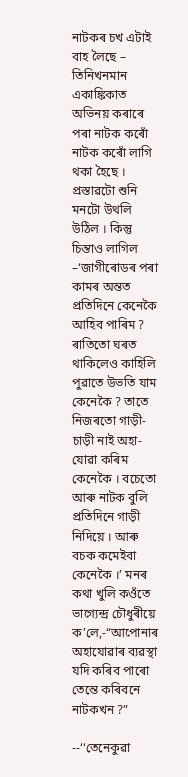নাটকৰ চখ এটাই বাহ লৈছে – তিনিখনমান একাঙ্কিকাত অভিনয় কৰাৰে পৰা নাটক কৰোঁ নাটক কৰোঁ লাগি থকা হৈছে । প্ৰস্তাৱটো শুনি মনটো উথলি উঠিল । কিন্তু চিন্তাও লাগিল –‘জাগীৰোডৰ পৰা কামৰ অন্তত প্ৰতিদিনে কেনেকৈ আহিব পাৰিম ? ৰাতিতো ঘৰত থাকিলেও কাহিলি পুৱাতে উভতি যাম কেনেকৈ ? তাতে নিজৰতো গাড়ী-চাড়ী নাই অহা-যোৱা কৰিম কেনেকৈ । বচেতো আৰু নাটক বুলি প্ৰতিদিনে গাড়ী নিদিয়ে । আৰু বচক কমেইবা কেনেকৈ ।’ মনৰ কথা খুলি কওঁতে ভাগ্যেন্দ্ৰ চৌধুৰীয়ে ক’লে,-“আপোনাৰ অহাযোৱাৰ ব্যৱস্থা যদি কৰিব পাৰো তেন্তে কৰিবনে নাটকখন ?”

--‘‘তেনেকুৱা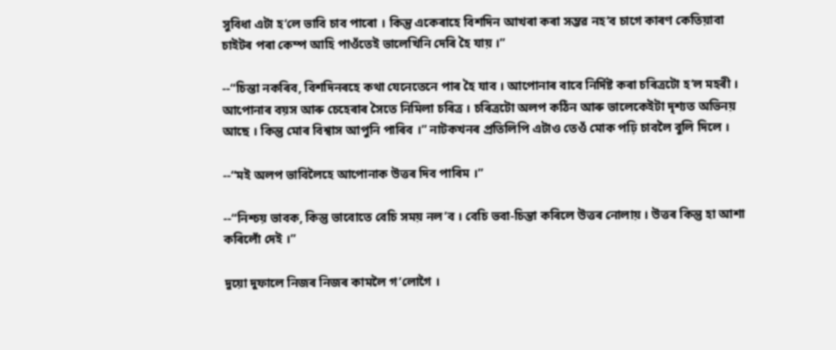সুবিধা এটা হ’লে ভাবি চাব পাৰো । কিন্তু একেৰাহে বিশদিন আখৰা কৰা সম্ভৱ নহ’ব চাগে কাৰণ কেতিয়াবা চাইটৰ পৰা কেম্প আহি পাওঁতেই ভালেখিনি দেৰি হৈ যায় ।”

--“চিন্তা নকৰিব, বিশদিনৰহে কথা যেনেতেনে পাৰ হৈ যাব । আপোনাৰ বাবে নিৰ্দিষ্ট কৰা চৰিত্ৰটো হ’ল মহৰী । আপোনাৰ বয়স আৰু চেহেৰাৰ সৈতে নিমিলা চৰিত্ৰ । চৰিত্ৰটো অলপ কঠিন আৰু ভালেকেইটা দৃশ্যত অভিনয় আছে । কিন্তু মোৰ বিশ্বাস আপুনি পাৰিব ।” নাটকখনৰ প্ৰতিলিপি এটাও তেওঁ মোক পঢ়ি চাবলৈ বুলি দিলে ।

--“মই অলপ ভাবিলৈহে আপোনাক উত্তৰ দিব পাৰিম ।”

--“নিশ্চয় ভাবক, কিন্তু ভাবোতে বেচি সময় নল’ব । বেচি ভবা-চিন্তা কৰিলে উত্তৰ নোলায় । উত্তৰ কিন্তু হা আশা কৰিলোঁ দেই ।”

দুয়ো দুফালে নিজৰ নিজৰ কামলৈ গ’লোগৈ ।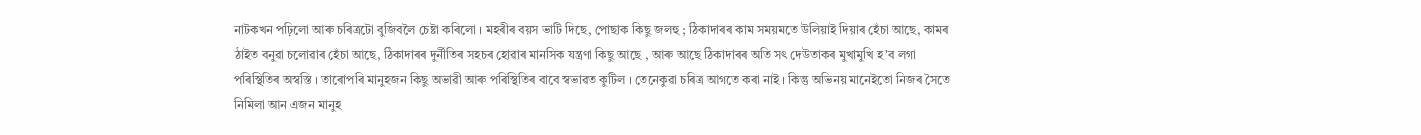নাটকখন পঢ়িলো আৰু চৰিত্ৰটো বুজিবলৈ চেষ্টা কৰিলো । মহৰীৰ বয়স ভাটি দিছে, পোছাক কিছু জলহু ; ঠিকাদাৰৰ কাম সময়মতে উলিয়াই দিয়াৰ হেঁচা আছে, কামৰ ঠাইত বনুৱা চলোৱাৰ হেঁচা আছে, ঠিকাদাৰৰ দুৰ্নীতিৰ সহচৰ হোৱাৰ মানসিক যন্ত্ৰণা কিছু আছে , আৰু আছে ঠিকাদাৰৰ অতি সৎ দেউতাকৰ মুখামুখি হ’ব লগা পৰিস্থিতিৰ অস্বস্তি । তাৰোপৰি মানুহজন কিছু অভাৱী আৰু পৰিস্থিতিৰ বাবে স্বভাৱত কুটিল । তেনেকুৱা চৰিত্ৰ আগতে কৰা নাই । কিন্তু অভিনয় মানেইতো নিজৰ সৈতে নিমিলা আন এজন মানুহ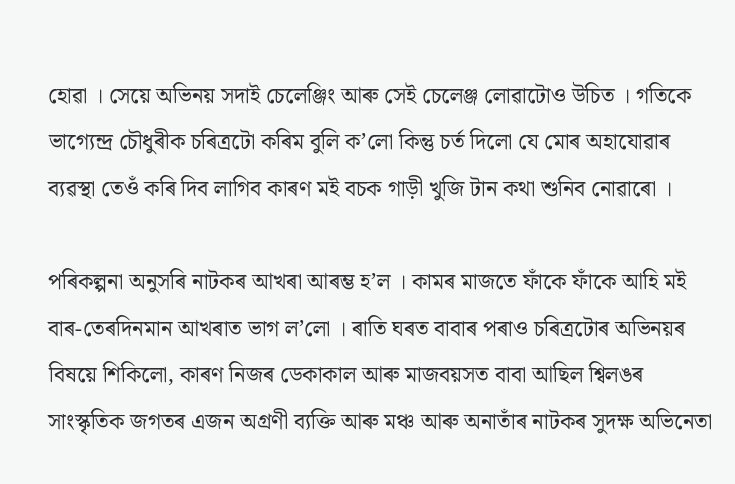হোৱা । সেয়ে অভিনয় সদাই চেলেঞ্জিং আৰু সেই চেলেঞ্জ লোৱাটোও উচিত । গতিকে ভাগ্যেন্দ্ৰ চৌধুৰীক চৰিত্ৰটো কৰিম বুলি ক’লো কিন্তু চৰ্ত দিলো যে মোৰ অহাযোৱাৰ ব্যৱস্থা তেওঁ কৰি দিব লাগিব কাৰণ মই বচক গাড়ী খুজি টান কথা শুনিব নোৱাৰো ।

পৰিকল্পনা অনুসৰি নাটকৰ আখৰা আৰম্ভ হ’ল । কামৰ মাজতে ফাঁকে ফাঁকে আহি মই বাৰ-তেৰদিনমান আখৰাত ভাগ ল’লো । ৰাতি ঘৰত বাবাৰ পৰাও চৰিত্ৰটোৰ অভিনয়ৰ বিষয়ে শিকিলো, কাৰণ নিজৰ ডেকাকাল আৰু মাজবয়সত বাবা আছিল শ্বিলঙৰ সাংস্কৃতিক জগতৰ এজন অগ্ৰণী ব্যক্তি আৰু মঞ্চ আৰু অনাতাঁৰ নাটকৰ সুদক্ষ অভিনেতা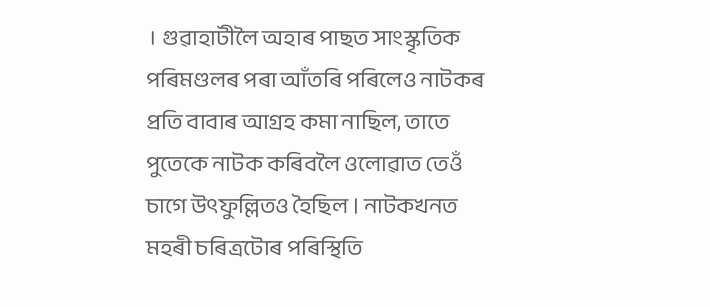। গুৱাহাটীলৈ অহাৰ পাছত সাংস্কৃতিক পৰিমণ্ডলৰ পৰা আঁতৰি পৰিলেও নাটকৰ প্ৰতি বাবাৰ আগ্ৰহ কমা নাছিল, তাতে পুতেকে নাটক কৰিবলৈ ওলোৱাত তেওঁ চাগে উৎফুল্লিতও হৈছিল । নাটকখনত মহৰী চৰিত্ৰটোৰ পৰিস্থিতি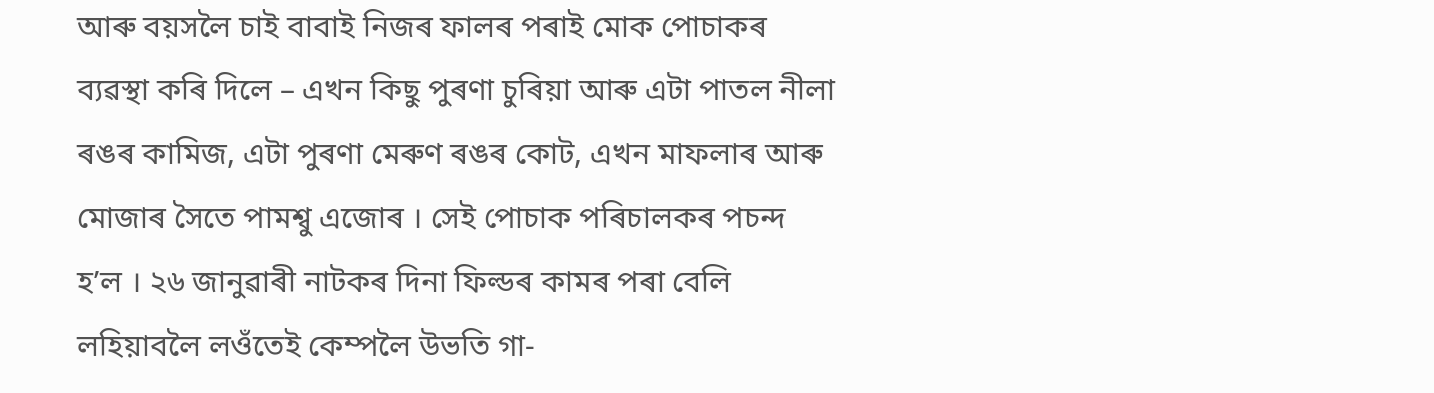আৰু বয়সলৈ চাই বাবাই নিজৰ ফালৰ পৰাই মোক পোচাকৰ ব্যৱস্থা কৰি দিলে – এখন কিছু পুৰণা চুৰিয়া আৰু এটা পাতল নীলা ৰঙৰ কামিজ, এটা পুৰণা মেৰুণ ৰঙৰ কোট, এখন মাফলাৰ আৰু মোজাৰ সৈতে পামশ্বু এজোৰ । সেই পোচাক পৰিচালকৰ পচন্দ হ’ল । ২৬ জানুৱাৰী নাটকৰ দিনা ফিল্ডৰ কামৰ পৰা বেলি লহিয়াবলৈ লওঁতেই কেম্পলৈ উভতি গা-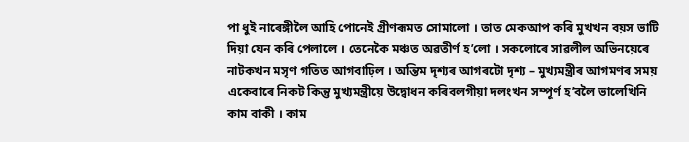পা ধুই নাৰেঙ্গীলৈ আহি পোনেই গ্ৰীণৰূমত সোমালো । তাত মেকআপ কৰি মুখখন বয়স ভাটি দিয়া যেন কৰি পেলালে । তেনেকৈ মঞ্চত অৱতীৰ্ণ হ’লো । সকলোৰে সাৱলীল অভিনয়েৰে নাটকখন মসৃণ গতিত আগবাঢ়িল । অন্তিম দৃশ্যৰ আগৰটো দৃশ্য – মুখ্যমন্ত্ৰীৰ আগমণৰ সময় একেবাৰে নিকট কিন্তু মুখ্যমন্ত্ৰীয়ে উদ্বোধন কৰিবলগীয়া দলংখন সম্পূৰ্ণ হ’বলৈ ভালেখিনি কাম বাকী । কাম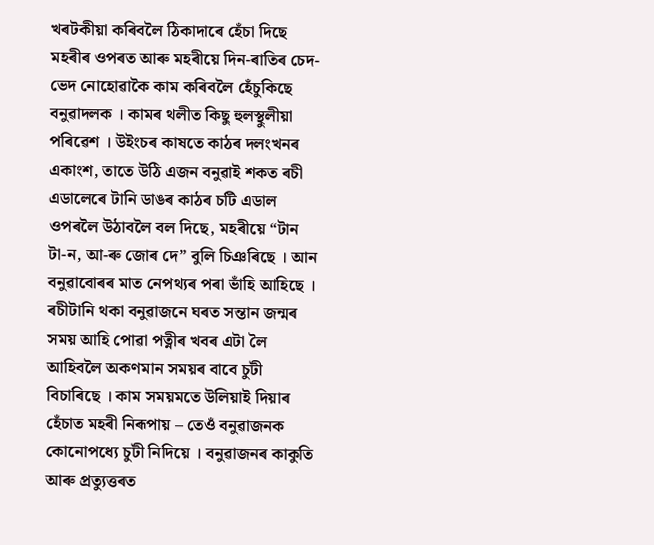খৰটকীয়া কৰিবলৈ ঠিকাদাৰে হেঁচা দিছে মহৰীৰ ওপৰত আৰু মহৰীয়ে দিন-ৰাতিৰ চেদ-ভেদ নোহোৱাকৈ কাম কৰিবলৈ হেঁচুকিছে বনুৱাদলক । কামৰ থলীত কিছু হুলস্থুলীয়া পৰিৱেশ । উইংচৰ কাষতে কাঠৰ দলংখনৰ একাংশ, তাতে উঠি এজন বনুৱাই শকত ৰচী এডালেৰে টানি ডাঙৰ কাঠৰ চটি এডাল ওপৰলৈ উঠাবলৈ বল দিছে, মহৰীয়ে “টান টা-ন, আ-ৰু জোৰ দে” বুলি চিঞৰিছে । আন বনুৱাবোৰৰ মাত নেপথ্যৰ পৰা ভাঁহি আহিছে । ৰচীটানি থকা বনুৱাজনে ঘৰত সন্তান জন্মৰ সময় আহি পোৱা পত্নীৰ খবৰ এটা লৈ আহিবলৈ অকণমান সময়ৰ বাবে চুটী বিচাৰিছে । কাম সময়মতে উলিয়াই দিয়াৰ হেঁচাত মহৰী নিৰূপায় – তেওঁ বনুৱাজনক কোনোপধ্যে চুটী নিদিয়ে । বনুৱাজনৰ কাকুতি আৰু প্ৰত্যুত্তৰত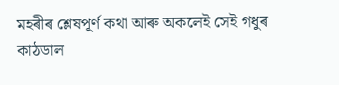মহৰীৰ শ্লেষপূৰ্ণ কথা আৰু অকলেই সেই গধুৰ কাঠডাল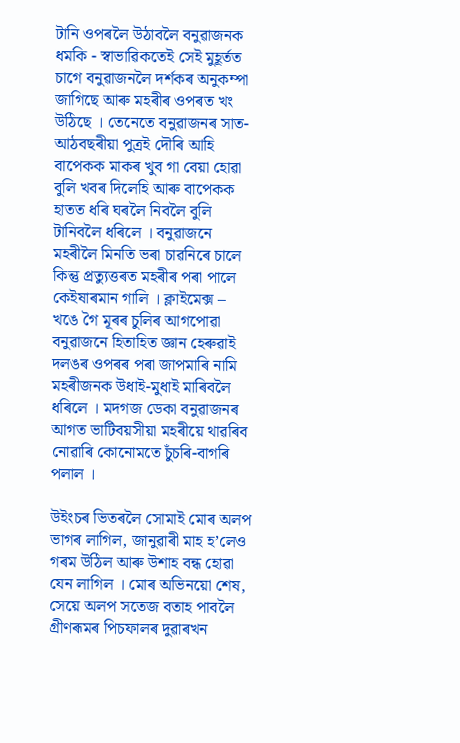টানি ওপৰলৈ উঠাবলৈ বনুৱাজনক ধমকি - স্বাভাৱিকতেই সেই মুহূৰ্তত চাগে বনুৱাজনলৈ দৰ্শকৰ অনুকম্পা জাগিছে আৰু মহৰীৰ ওপৰত খং উঠিছে । তেনেতে বনুৱাজনৰ সাত-আঠবছৰীয়া পুত্ৰই দৌৰি আহি বাপেকক মাকৰ খুব গা বেয়া হোৱা বুলি খবৰ দিলেহি আৰু বাপেকক হাতত ধৰি ঘৰলৈ নিবলৈ বুলি টানিবলৈ ধৰিলে । বনুৱাজনে মহৰীলৈ মিনতি ভৰা চাৱনিৰে চালে কিন্তু প্ৰত্যুত্তৰত মহৰীৰ পৰা পালে কেইষাৰমান গালি । ক্লাইমেক্স – খঙে গৈ মূৰৰ চুলিৰ আগপোৱা বনুৱাজনে হিতাহিত জ্ঞান হেৰুৱাই দলঙৰ ওপৰৰ পৰা জাপমাৰি নামি মহৰীজনক উধাই-মুধাই মাৰিবলৈ ধৰিলে । মদগজ ডেকা বনুৱাজনৰ আগত ভাটিবয়সীয়া মহৰীয়ে থাৱৰিব নোৱাৰি কোনোমতে চুঁচৰি-বাগৰি পলাল ।

উইংচৰ ভিতৰলৈ সোমাই মোৰ অলপ ভাগৰ লাগিল, জানুৱাৰী মাহ হ’লেও গৰম উঠিল আৰু উশাহ বন্ধ হোৱা যেন লাগিল । মোৰ অভিনয়ো শেষ, সেয়ে অলপ সতেজ বতাহ পাবলৈ গ্ৰীণৰূমৰ পিচফালৰ দুৱাৰখন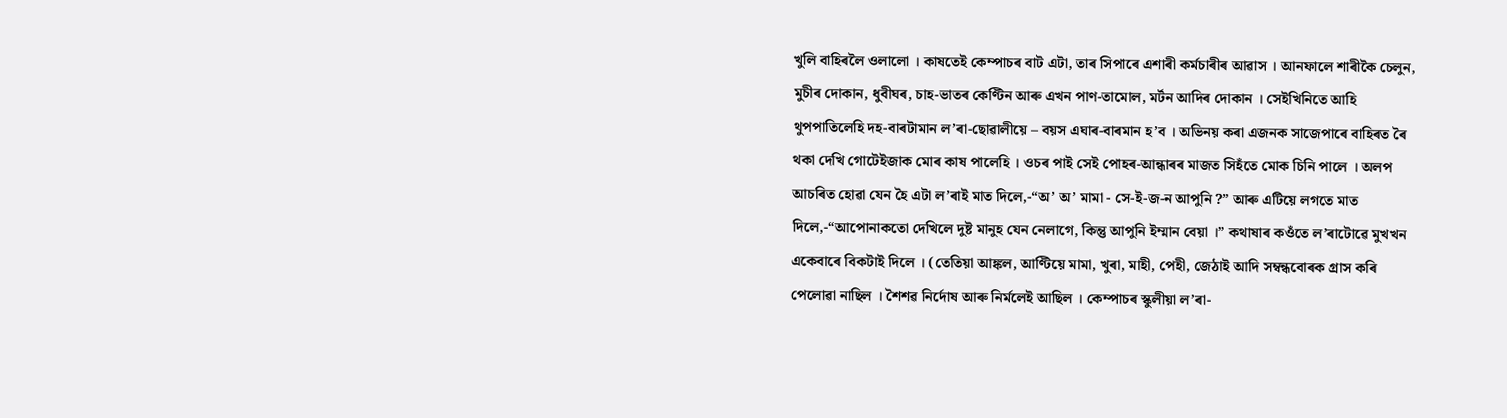খুলি বাহিৰলৈ ওলালো । কাষতেই কেম্পাচৰ বাট এটা, তাৰ সিপাৰে এশাৰী কৰ্মচাৰীৰ আৱাস । আনফালে শাৰীকৈ চেলুন, মুচীৰ দোকান, ধুবীঘৰ, চাহ-ভাতৰ কেণ্টিন আৰু এখন পাণ-তামোল, মৰ্টন আদিৰ দোকান । সেইখিনিতে আহি থুপপাতিলেহি দহ-বাৰটামান ল’ৰা-ছোৱালীয়ে – বয়স এঘাৰ-বাৰমান হ’ব । অভিনয় কৰা এজনক সাজেপাৰে বাহিৰত ৰৈ থকা দেখি গোটেইজাক মোৰ কাষ পালেহি । ওচৰ পাই সেই পোহৰ-আন্ধাৰৰ মাজত সিহঁতে মোক চিনি পালে । অলপ আচৰিত হোৱা যেন হৈ এটা ল’ৰাই মাত দিলে,-“অ’ অ’ মামা - সে-ই-জ-ন আপুনি ?” আৰু এটিয়ে লগতে মাত দিলে,-“আপোনাকতো দেখিলে দুষ্ট মানুহ যেন নেলাগে, কিন্তু আপুনি ইম্মান বেয়া ।” কথাষাৰ কওঁতে ল’ৰাটোৱে মুখখন একেবাৰে বিকটাই দিলে । (তেতিয়া আঙ্কল, আণ্টিয়ে মামা, খুৰা, মাহী, পেহী, জেঠাই আদি সম্বন্ধবোৰক গ্ৰাস কৰি পেলোৱা নাছিল । শৈশৱ নিৰ্দোষ আৰু নিৰ্মলেই আছিল । কেম্পাচৰ স্কুলীয়া ল’ৰা-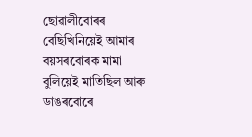ছোৱালীবোৰৰ বেছিখিনিয়েই আমাৰ বয়সৰবোৰক মামা বুলিয়েই মাতিছিল আৰু ডাঙৰবোৰে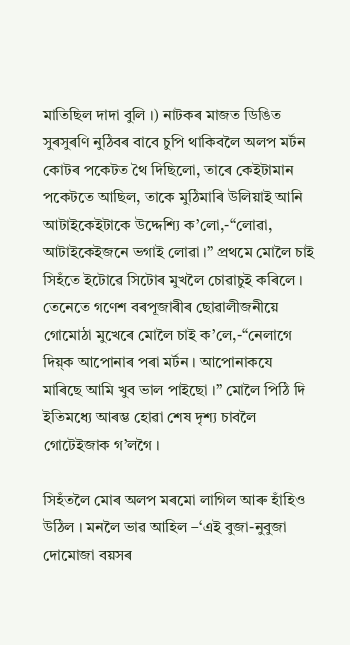মাতিছিল দাদা বুলি ।) নাটকৰ মাজত ডিঙিত সুৰসুৰণি নুঠিবৰ বাবে চুপি থাকিবলৈ অলপ মৰ্টন কোটৰ পকেটত থৈ দিছিলো, তাৰে কেইটামান পকেটতে আছিল, তাকে মুঠিমাৰি উলিয়াই আনি আটাইকেইটাকে উদ্দেশ্যি ক’লো,-“লোৱা, আটাইকেইজনে ভগাই লোৱা ।” প্ৰথমে মোলৈ চাই সিহঁতে ইটোৱে সিটোৰ মুখলৈ চোৱাচুই কৰিলে । তেনেতে গণেশ বৰপূজাৰীৰ ছোৱালীজনীয়ে গোমোঠা মুখেৰে মোলৈ চাই ক’লে,-“নেলাগে দিয়্ক আপোনাৰ পৰা মৰ্টন । আপোনাকযে মাৰিছে আমি খুব ভাল পাইছো ।” মোলৈ পিঠি দি ইতিমধ্যে আৰম্ভ হোৱা শেষ দৃশ্য চাবলৈ গোটেইজাক গ’লগৈ ।

সিহঁতলৈ মোৰ অলপ মৰমো লাগিল আৰু হাঁহিও উঠিল । মনলৈ ভাৱ আহিল –‘এই বুজা-নুবুজা দোমোজা বয়সৰ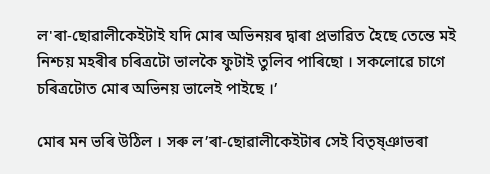ল'ৰা-ছোৱালীকেইটাই যদি মোৰ অভিনয়ৰ দ্বাৰা প্ৰভাৱিত হৈছে তেন্তে মই নিশ্চয় মহৰীৰ চৰিত্ৰটো ভালকৈ ফুটাই তুলিব পাৰিছো । সকলোৱে চাগে চৰিত্ৰটোত মোৰ অভিনয় ভালেই পাইছে ।’

মোৰ মন ভৰি উঠিল । সৰু ল’ৰা-ছোৱালীকেইটাৰ সেই বিতৃষ্ঞাভৰা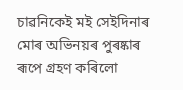চাৱনিকেই মই সেইদিনাৰ মোৰ অভিনয়ৰ পুৰষ্কাৰ ৰূপে গ্ৰহণ কৰিলো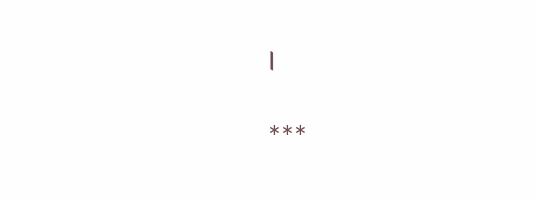।

***